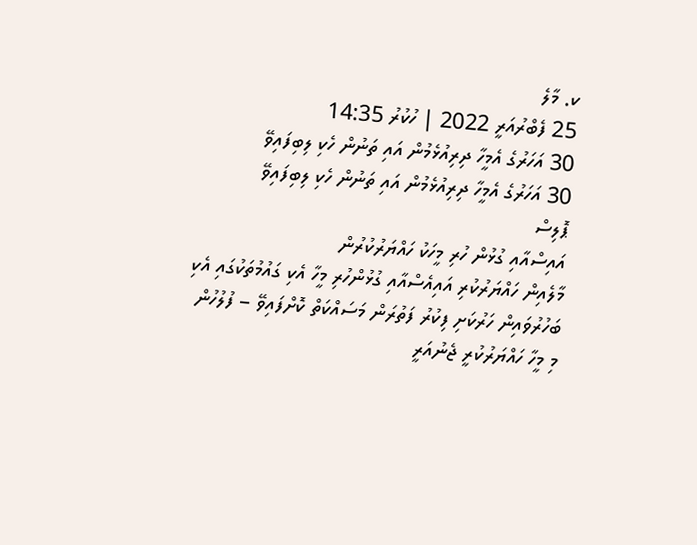ކ. މާލެ
25 ފެބްރުއަރީ 2022 | ހުކުރު 14:35
30 އަހަރުގެ އެމީހާ ދިރިއުޅެމުން އައި ތަނުން ހެކި ލިބިފައިވޭ
30 އަހަރުގެ އެމީހާ ދިރިއުޅެމުން އައި ތަނުން ހެކި ލިބިފައިވޭ
ޕޮލިސް
އައިސްއާއި ގުޅުން ހުރި މީހަކު ހައްޔަރުކުރުން
މާލެއިން ހައްޔަރުކުރި އައިއެސްއާއި ގުޅުންހުރި މީހާ އެކި ގައުމުތަކުގައި އެކި ބަހުރުވައިން ހަރުކަށި ފިކުރު ފަތުރަން މަސައްކަތް ކޮށްފައިވޭ – ފުލުހުން
މި މީހާ ހައްޔަރުކުރީ ޖެނުއަރީ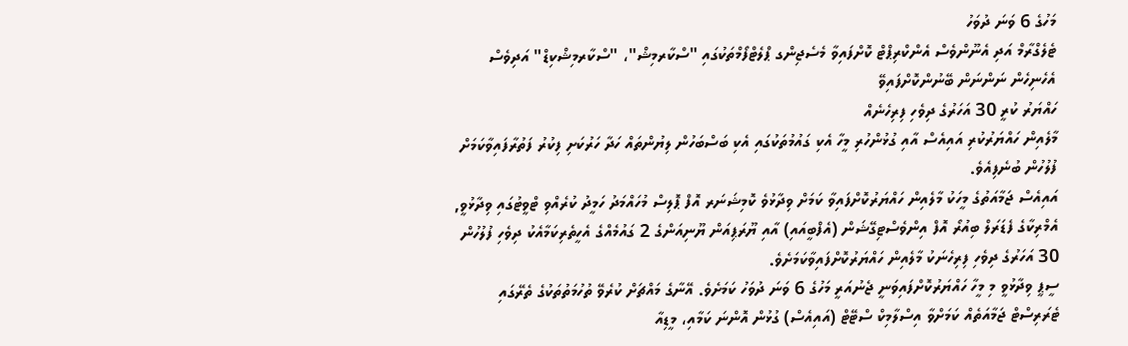މަހުގެ 6 ވަނަ ދުވަހު
ޓެލެގްރާމް އަދި އެނޫންވެސް އެންކްރިޕްޓް ކޮށްފައިވާ މެސެޖިންގ ޕްލެޓްފޯމްތަކުގައި "ސްކާރމިޝް"، "ސްކާރމިޝްކިޑް" އަދިވެސް އެހެނިހެން ނަންނަން ބޭނުންކޮށްފައިވޭ
ހައްޔަރު ކުރީ 30 އަހަރުގެ ދިވެހި ފިރިހެނެއް
މާލެއިން ހައްޔަރުކުރި އައިއެސް އާއި ގުޅުންހުރި މީހާ އެކި ގައުމުތަކުގައި އެކި ބަސްބަހުން ލިޔުންތައް ހަދާ ހަރުކަށި ފިކުރު ފަތުރާފައިވާކަމަށް ފުލުހުން ބުނެފިއެވެ.
އައިއެސް ޖަމާއަތުގެ މީހަކު މާލެއިން ހައްޔަރުކޮށްފައިވާ ކަމަށް ވިދާޅުވެ ކޮމިޝަނަރ އޮފް ޕޮލިސް މުހައްމަދު ހަމީދު ކުރެއްވި ޓްވީޓުގައި ވިދާޅުވީ, އެމްރިކާގެ ފެޑަރަލް ބިއުރޯ އޮފް އިންވެސްޓިގޭޝަން (އެފްބީއައި) އާއި ޔޫރަޕިއަން ޔޫނިއަންގެ 2 ގައުމެއްގެ އެހީތެރިކަމާއެކު ދިވެހި ފުލުހުން 30 އަހަރުގެ ދިވެހި ފިރިހެނަކު މާލެއިން ހައްޔަރުކޮށްފައިވާކަމަށެވެ.
ސީޕީ ވިދާޅުވީ މި މީހާ ހައްޔަރުކޮށްފައިވަނީ ޖެނުއަރީ މަހުގެ 6 ވަނަ ދުވަހު ކަމަށެވެ. އޭނާގެ މައްޗަށް ކުރެވޭ ތުހުމަތުތަކުގެ ތެރޭގައި ޓެރަރިސްޓް ޖަމާއަތެއް ކަމަށްވާ އިސްލާމިކް ސްޓޭޓް (އައިއެސް) ގުޅުން އޮންނަ ކަމާއި، މީޑިއާ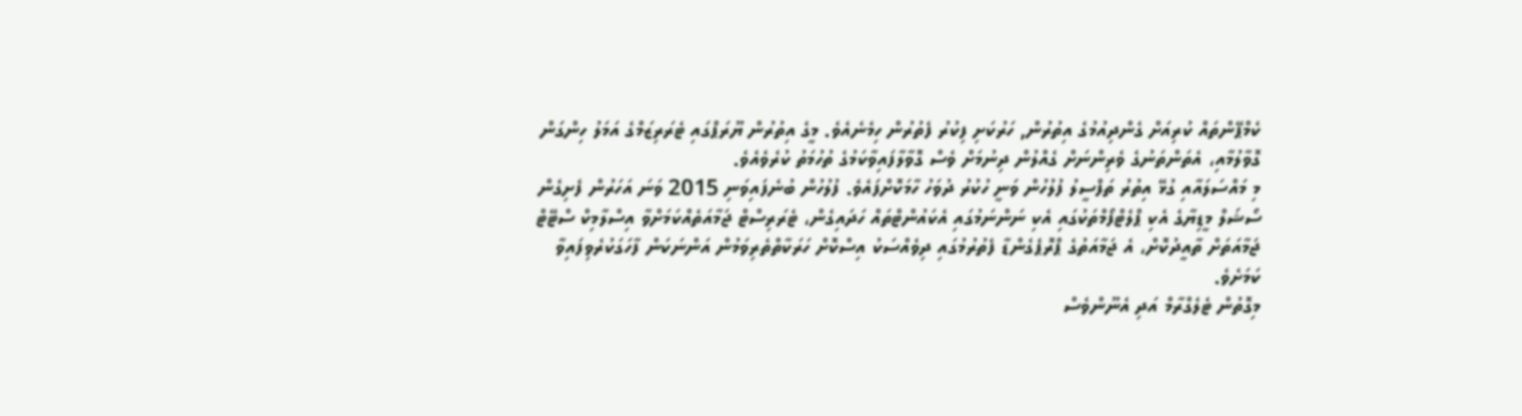ކެމްޕޭންތައް ކުރިއަށް ގެންދިއުމުގެ އިތުރުން, ހަރުކަށި ފިކުރު ފެތުރުން ހިމެނެއެވެ. މީގެ އިތުރުން ޔޫރަޕްގައި ޓެރަރިޒަމްގެ އަމަލު ހިންގަން ގޮވާލުމާއި، އެތަންތަނުގެ ވެރިންނަށް ގެއްލުން ދިނުމަށް ވެސް ގޮވާލާފައިވާކަމުގެ ތުހުމަތު ކުރެވެއެވެ.
މި މައްސަލައާއި ގުޅޭ އިތުރު ތަފްސީލު ފުލުހުން ވަނީ ހުކުރު ދުވަހު ހާމަކޮށްފައެވެ. ފުލުހުން ބުނެފައިވަނި 2015 ވަނަ އަހަރުން ފެށިގެން ސޯޝަލް މީޑިޔާގެ އެކި ޕްލެޓްފޯމްތަކުގައި އެކި ނަންނަމުގައި އެކައުންޓްތައް ހަދައިގެން، ޓެރަރިސްޓް ޖަމާއަތެއްކަމަށްވާ އިސްލާމިކް ސްޓޭޓް ޖަމާއަތަށް ތާއީދުކޮށް، އެ ޖަމާއަތުގެ ޕްރޮޕެގެންޑާ ފެތުރުމުގައި ދިވެއްސަކު އިސްކޮށް ހަރަކާތްތެރިވަމުން އަންނަކަން ފާހަގަކުރެވިފައިވާ ކަމަށެވެ.
މިގޮތުން ޓެލެގްރާމް އަދި އެނޫންވެސް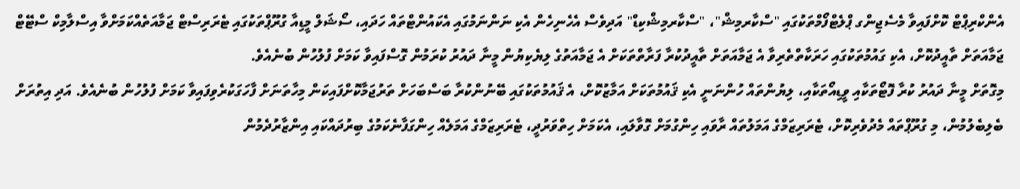އެންކްރިޕްޓް ކޮށްފައިވާ މެސެޖިންގ ޕްލެޓްފޯމްތަކުގައި "ސްކާރމިޝް"، "ސްކާރމިޝްކިޑް" އަދިވެސް އެހެނިހެން އެކި ނަންނަމުގައި އެކައުންޓްތައް ހަދައި، ސޯޝަލް މީޑިއާ ގުރޫޕްތަކުގައި ޓެރަރިސްޓް ޖަމާއަތެއްކަމަށްވާ އިސްލާމިކް ސްޓޭޓް ޖަމާއަތަށް ތާއީދުކޮށް، އެކި ގައުމުތަކުގައި ހަރަކާތްތެރިވާ އެ ޖަމާއަތަށް ތާއީދުކުރާ ފަރާތްތަކަށް އެ ޖަމާއަތުގެ ލިޔެކިޔުން މީނާ ދައުރު ކުރަމުން ގޮސްފައިވާ ކަމަށް ފުލުހުން ބުނެއެވެ.
މިގޮތަށް މީނާ ދައުރު ކުރާ ފޮޓޯތަކާއި ވީޑިއޯތަކާއި، ލިޔުންތައް ހުންނަނީ އެކި ޤައުމުތަކަށް އަމާޒުކޮށް، އެ ޤައުމުތަކުގައި ބޭނުންކުރާ ބަސްބަހަށް ތަރުޖަމާކޮށްފައިކަން މިހާތަނަށް ފާހަގަކުރެވިފައިވާ ކަމަށް ފުލުހުން ބުނެއެވެ. އަދި އިތުރަށް ބެލިބެލުމުން، މި ގުރޫޕްތައް މެދުވެރިކޮށް، ޓެރަރިޒަމްގެ އަމަލުތައް ރާވައި ހިންގުމަށް ގޮވާލައި، އެކަމަށް ހިތްވަރުދީ، ޓެރަރިޒަމްގެ އަމަލެއް ހިންގަފާނެކަމުގެ ބިރުދައްކައި އިންޒާރުދެމުން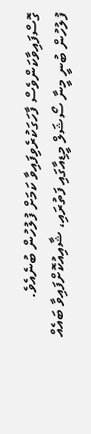ގޮސްފައިވާކަންވެސް ފާހަގަކުރެވިފައިވާ ކަމަށް ފުލުހުން ބުނެއެވެ.
ފުލުހުން ބުނީ މީނާ ސޯޝަލް މީޑިއާގައި ފަތުރައި، ޝާއިއުކޮށްފައިވާ ބައެއް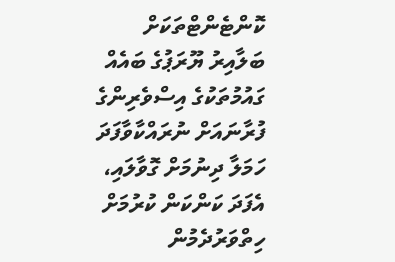ކޮންޓެންޓްތަކަށް ބަލާއިރު ޔޫރަޕުގެ ބައެއް ގައުމުތަކުގެ އިސްވެރިންގެ ފުރާނައަށް ނުރައްކާވާފަދަ ހަމަލާ ދިނުމަށް ގޮވާލައި، އެފަދަ ކަންކަން ކުރުމަށް ހިތްވަރުދެމުން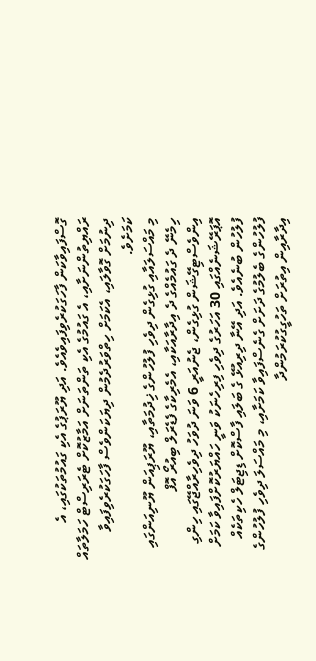ގޮސްފައިވާކަން ފާހަގަކުރެވިފައިވެއެވެ. އަދި ޔޫރަޕުގެ އެކި ގައުމުތަކުގައި، އެ ރައްޔިތުންނަށާއި، އެ ގައުމުގެ އެކި ތަންތަނަށް އަމާޒުކޮށް ޓެރަރިސްޓް ހަމަލާތައް ދިނުމަށް ގޮވާލައި، އެކަމަށް ހިތްވަރުދެމުން ދިޔަކަންވެސް ފާހަގަކުރެވިފައިވާ ކަމަށެވެ.
މި މައްސަލައާއި ގުޅިގެން ދިވެހި ފުލުހުންގެ ޚިދުމަތާއި، ޔޫރަޕިއަން ޔޫނިއަންގައި ހިމެނޭ ދެ ގައުމެއްގެ ދެ އިދާރާއަކާއި، އެމެރިކާގެ ފެޑެރަލް ބިއުރޯ އޮފް އިންވެސްޓިގޭޝަން ގުޅިގެން، ޖެނުއަރީ 6 ވަނަ ދުވަހު ދިވެހިރާއްޖޭގައި ހިންގި އޮޕަރޭޝަނެއްގައި 30 އަހަރުގެ ދިވެހި ފިރިހެނަކު ވަނީ ހައްޔަރުކޮށްފައިވާ ކަމަށް ފުލުހުން ބުނެއެވެ. އަދި އޭނާ ދިރިއުޅޭ ގެ ބަލައި ފާސްކޮށް ޑިޖިޓަލް ހެކިތަކެއް ފުލުހުންގެ ބެލުމުގެ ދަށަށް ގެނެސްފައިވާ ކަމަށާއި، މި މައްސަލަ ދިވެހި ފުލުހުންގެ އިދާރާއިން އިތުރަށް ތަހުގީގުކުރަމުންދާ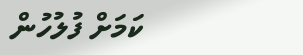ކަމަށް ފުލުހުން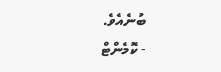ބުނެއެވެ.
- ކޮމެންޓް